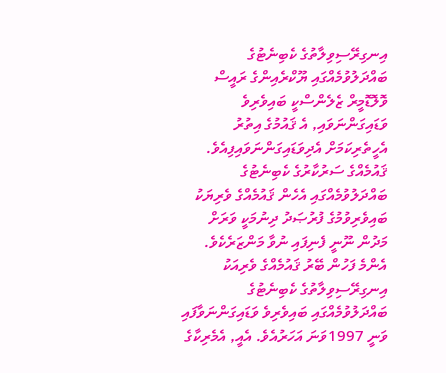އިނގިރޭސިވިލާތުގެ ކެބިނެޓުގެ ބައްދަލުވުމެއްގައި ޔޫކްރެއިންގެ ރައީސް ވޮލޮޑޮމީރް ޒެލެންސްކީ ބައިވެރިވެ ވަޑައިގަންނަވައި, އެ ޤައުމުގެ އިތުރު އެހީތެރިކަމަށް އެދިވަޑައިގަންނަވައިފިއެވެ. ޤައުމެއްގެ ސަރުކާރުގެ ކެބިނެޓުގެ ބައްދަލުވުމެއްގައި އެހެން ޤައުމެއްގެ ވެރިޔަކު ބައިވެރިވުމުގެ ފުރުޞަދު ދިނުމަކީ ވަރަށް މަދުން ނޫނީ ފެނިފައި ނުވާ މަންޒަރެކެވެ. އެންމެ ފަހުން ބޭރު ޤައުމެއްގެ ވެރިއަކު އިނގިރޭސިވިލާތުގެ ކެބިނެޓުގެ ބައްދަލުވުމެއްގައި ބައިވެރިވެ ވަޑައިގަންނަވާފައި ވަނީ 1997ވަނަ އަހަރުއެވެ. އެއީ, އެމެރިކާގެ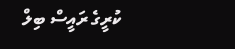ކުރީގެ ރައީސް ބިލް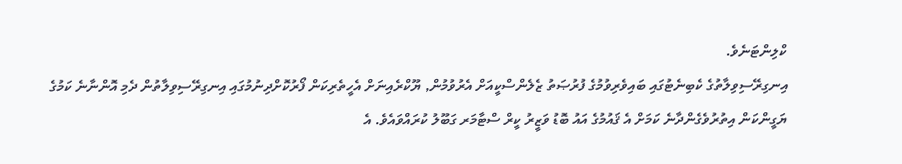ކްލިންޓަނެވެ.
އިނގިރޭސިވިލާތުގެ ކެބިނެޓުގައި ބައިވެރިވުމުގެ ފުރުޞަތު ޒެލެންސްކީއަށް އެރުވުމުން, ޔޫކްރެއިނަށް އެހީތެރިކަން ފޯރުކޮށްދިނުމުގައި އިނގިރޭސިވިލާތުން ދެމި އޮންނާނެ ކަމުގެ ޔަގީންކަން އިތުރުވެގެންދާނެ ކަމަށް އެ ޤައުމުގެ އައު ބޮޑު ވަޒީރު ކީރް ސްޓާމަރ ގަބޫލު ކުރައްވައެވެ. އެ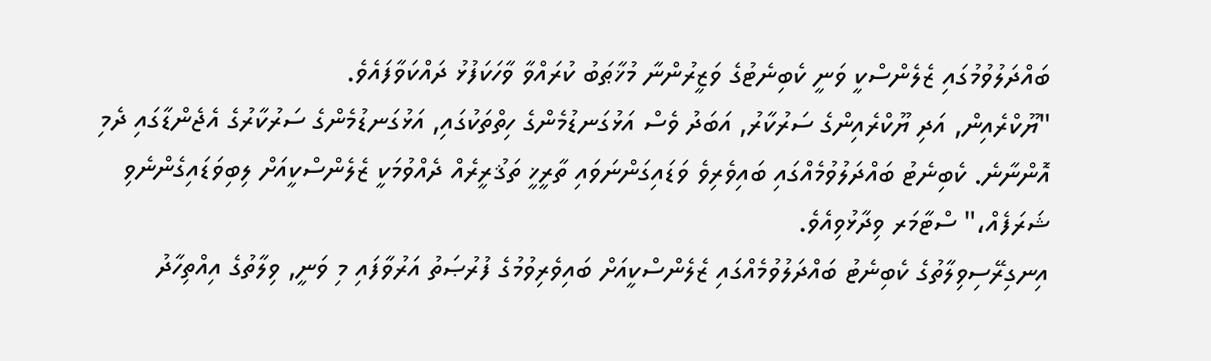ބައްދަލުވުމުގައި ޒެލެންސްކީ ވަނީ ކެބިނެޓުގެ ވަޒީރުންނާ މުޚާޠަބު ކުރައްވާ ވާހަކަފުޅު ދައްކަވާފައެވެ.
"ޔޫކްރެއިން, އަދި ޔޫކްރެއިންގެ ސަރުކާރު, އަބަދު ވެސް އަޅުގަނޑުމެންގެ ހިތްތަކުގައި, އަޅުގަނޑުމެންގެ ސަރުކާރުގެ އެޖެންޑާގައި ދެމި އޮންނާނެ. ކެބިނެޓު ބައްދަލުވުމެއްގައި ބައިވެރިވެ ވަޑައިގަންނަވައި ތާރީޚީ ތަޤުރީރެއް ދެއްވުމަކީ ޒެލެންސްކީއަށް ލިބިވަޑައިގެންނެވި ޝަރަފެއް،" ސްޓާމަރ ވިދާޅުވިއެވެ.
އިނގިރޭސިވިލާތުގެ ކެބިނެޓު ބައްދަލުވުމެއްގައި ޒެލެންސްކީއަށް ބައިވެރިވުމުގެ ފުރުޞަތު އަރުވާފައި މި ވަނީ, ވިލާތުގެ އިއްތިހާދު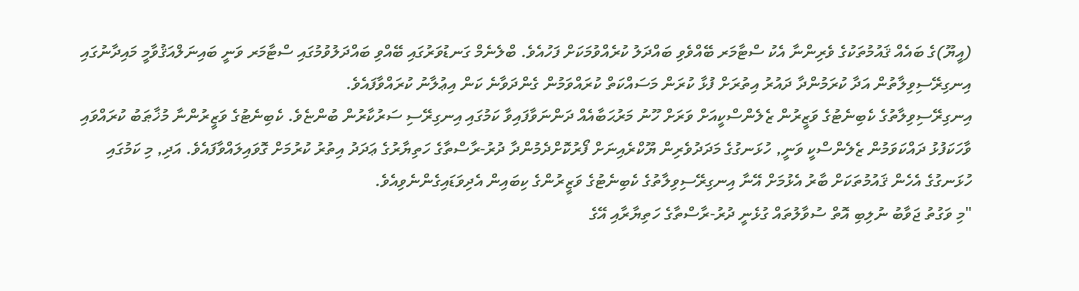(އީޔޫ)ގެ ބައެއް ޤައުމުތަކުގެ ވެރިންނާ އެކު ސްޓާމަރ ބޭއްވެވި ބައްދަލު ކުރެއްވުމަކަށް ފަހުއެވެ. ބްލެނެމް ގަނޑުވަރުގައި ބޭއްވި ބައްދަލުވުމުގައި ސްޓާމަރ ވަނީ ބައިނަލްއަޤުވާމީ މައިދާނުގައި އިނގިރޭސިވިލާތުން އަދާ ކުރަމުންދާ ދައުރު އިތުރަށް ފުޅާ ކުރަން މަސައްކަތް ކުރައްވަމުން ގެންދަވާނެ ކަން އިޢުލާނު ކުރައްވާފައެވެ.
އިނގިރޭސިވިލާތުގެ ކެބިނެޓުގެ ވަޒީރުން ޒެލެންސްކީއަށް ވަރަށް ހޫނު މަރުޙަބާއެއް ދަންނަވާފައިވާ ކަމުގައި އިނގިރޭސި ސަރުކާރުން ބުންޏެވެ. ކެބިނެޓުގެ ވަޒީރުންނާ މުޚާޠަބު ކުރައްވައި ވާހަކަފުޅު ދައްކަވަމުން ޒެލެންސްކީ ވަނީ, ހުޅަނގުގެ މަދަދުވެރިން ޔޫކްރެއިނަށް ފޯރުކޮށްދެމުންދާ ދުރު-ރާސްތާގެ ހަތިޔާރުގެ ޢަދަދު އިތުރު ކުރުމަށް ގޮވައިލައްވާފައެވެ. އަދި, މި ކަމުގައި ހުޅަނގުގެ އެހެން ޤައުމުތަކަށް ބާރު އެޅުމަށް އޭނާ އިނގިރޭސިވިލާތުގެ ކެބިނެޓުގެ ވަޒީރުންގެ ކިބައިން އެދިވަޑައިގެންނެވިއެވެ.
"މި ވަގުތު ޖަވާބު ނުލިބި އޮތް ސުވާލުތައް ގުޅެނީ ދުރު-ރާސްތާގެ ހަތިޔާރާއި އޭގެ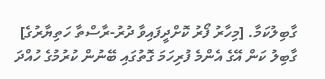ގާބިލުކަމާ. [މިހާރު ފޯރު ކޮށްދީފައިވާ ދުރު-ރާސްތާ ހަތިޔާރުގެ] ގާބިލު ކަން އޭގެ އެންމެ ފުރިހަމަ ގޮތުގައި ބޭނުން ކުރުމުގެ ހުއްދަ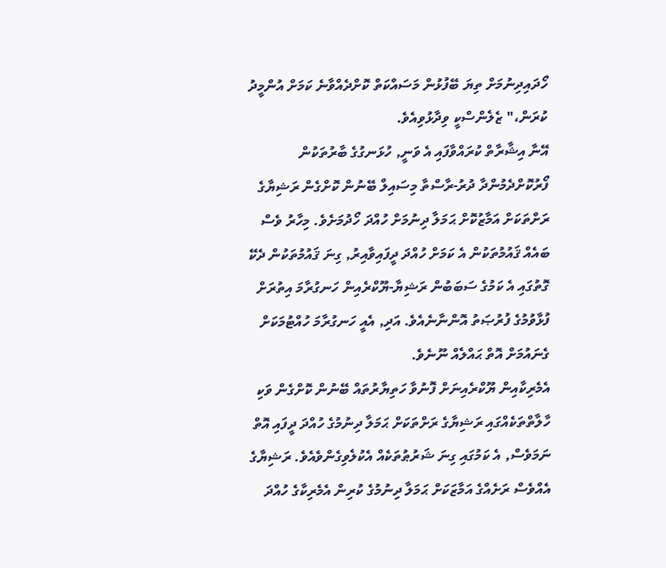ހޯދައިދިނުމަށް ތިޔަ ބޭފުޅުން މަސައްކަތް ކޮށްދެއްވާނެ ކަމަށް އުންމީދު ކުރަން،" ޒެލެންސްކީ ވިދާޅުވިއެވެ.
އޭނާ އިޝާރާތް ކުރައްވާފައި އެ ވަނީ, ހުޅަނގުގެ ބާރުތަކުން ފޯރުކޮށްދެމުންދާ ދުރު-ރާސްތާ މިސައިލް ބޭނުން ކޮށްގެން ރަޝިޔާގެ ރަށްތަކަށް އަމާޒުކޮށް ޙަމަލާ ދިނުމަށް ހުއްދަ ހޯދުމަށެވެ. މިހާރު ވެސް ބައެއް ޤައުމުތަކުން އެ ކަމަށް ހުއްދަ ދީފައިވާއިރު, ގިނަ ޤައުމުތަކުން ދެކޭ ގޮތުގައި އެ ކަމުގެ ސަބަބުން ރަޝިޔާ-ޔޫކްރެއިން ހަނގުރާމަ އިތުރަށް ފުޅާވުމުގެ ފުރުޞަތު އޮންނާނެއެވެ. އަދި, އެއީ ހަނގުރާމަ ހުއްޓުމަކަށް ގެނައުމަށް އޮތް ޙައްލެއް ނޫނެވެ.
އެމެރިކާއިން ޔޫކްރެއިނަށް ފޮނުވާ ހަތިޔާރުތައް ބޭނުން ކޮށްގެން ވަކި ހާލާތްތަކެއްގައި ރަޝިޔާގެ ރަށްތަކަށް ޙަމަލާ ދިނުމުގެ ހުއްދަ ދީފައި އޮތް ނަމަވެސް, އެ ކަމުގައި ގިނަ ޝަރުޠުތަކެއް އެކުލެވިގެންވެއެވެ. ރަޝިޔާގެ އެއްވެސް ރަށެއްގެ އަމާޒަކަށް ޙަމަލާ ދިނުމުގެ ކުރިން އެމެރިކާގެ ހުއްދަ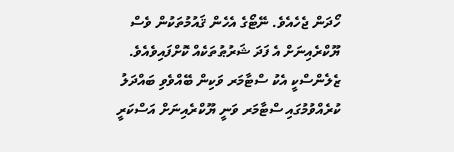ހޯދަން ޖެހެއެވެ. ނޭޓޯގެ އެހެން ޤައުމުތަކުން ވެސް ޔޫކްރެއިނަށް އެ ފަދަ ޝަރުޠުތަކެއް ކޮށްފައިވެއެވެ.
ޒެލެންސްކީ އެކު ސްޓާމަރ ވަކިން ބޭއްވެވި ބައްދަލު ކުރެއްވުމުގައި ސްޓާމަރ ވަނީ ޔޫކްރެއިނަށް އަސްކަރީ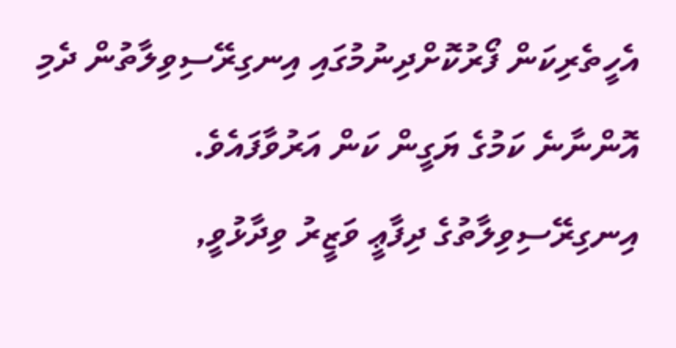އެހީތެރިކަން ފޯރުކޮށްދިނުމުގައި އިނގިރޭސިވިލާތުން ދެމި އޮންނާނެ ކަމުގެ ޔަގީން ކަން އަރުވާފައެވެ. އިނގިރޭސިވިލާތުގެ ދިފާޢީ ވަޒީރު ވިދާޅުވީ,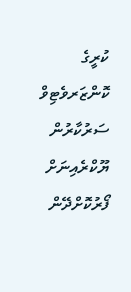ކުރީގެ ކޮންޒަރވެޓިވް ސަރުކާރުން ޔޫކްރެއިނަށް ފޯރުކޮށްދޭން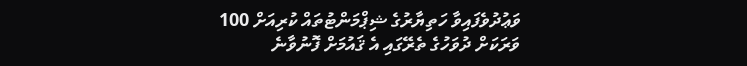ވަޢުދުވެފައިވާ ހަތިޔާރުގެ ޝިޕްމަންޓުތައް ކުރިއަށް 100 ވަރަކަށް ދުވަހުގެ ތެރޭގައި އެ ޤައުމަށް ފޮނުވާނެ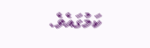ކަމުގައެވެ.